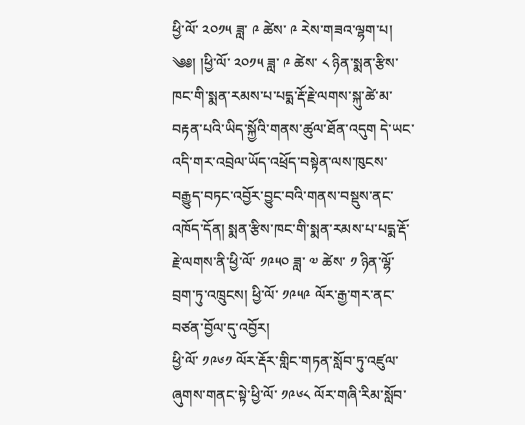ཕྱི་ལོ་ ༢༠༡༥ ཟླ་ ༩ ཚེས་ ༩ རེས་གཟའ་ལྷག་པ།
༄༅། །ཕྱི་ལོ་ ༢༠༡༥ ཟླ་ ༩ ཚེས་ ༨ ཉིན་སྨན་རྩིས་ཁང་གི་སྨན་རམས་པ་པདྨ་རྡོ་རྗེ་ལགས་སྐུ་ཚེ་མ་བརྟན་པའི་ཡིད་སྐྱོའི་གནས་ཚུལ་ཐོན་འདུག དེ་ཡང་འདི་གར་འབྲེལ་ཡོད་འཕྲོད་བསྟེན་ལས་ཁུངས་བརྒྱུད་བཏང་འབྱོར་བྱུང་བའི་གནས་བསྡུས་ནང་འཁོད་དོན། སྨན་རྩིས་ཁང་གི་སྨན་རམས་པ་པདྨ་རྡོ་རྗེ་ལགས་ནི་ཕྱི་ལོ་ ༡༩༥༠ ཟླ་ ༧ ཚེས་ ༡ ཉིན་ལྷོ་བྲག་ཏུ་འཁྲུངས། ཕྱི་ལོ་ ༡༩༥༩ ལོར་རྒྱ་གར་ནང་བཙན་བྱོལ་དུ་འབྱོར།
ཕྱི་ལོ་ ༡༩༦༡ ལོར་རྡོར་གླིང་གཏན་སློབ་ཏུ་འཛུལ་ཞུགས་གནང་སྟེ་ཕྱི་ལོ་ ༡༩༦༨ ལོར་གཞི་རིམ་སློབ་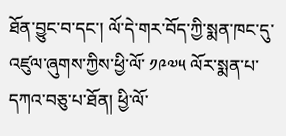ཐོན་བྱུང་བ་དང་། ལོ་དེ་གར་བོད་ཀྱི་སྨན་ཁང་དུ་འཛུལ་ཞུགས་ཀྱིས་ཕྱི་ལོ་ ༡༩༧༥ ལོར་སྨན་པ་དཀའ་བཅུ་པ་ཐོན། ཕྱི་ལོ་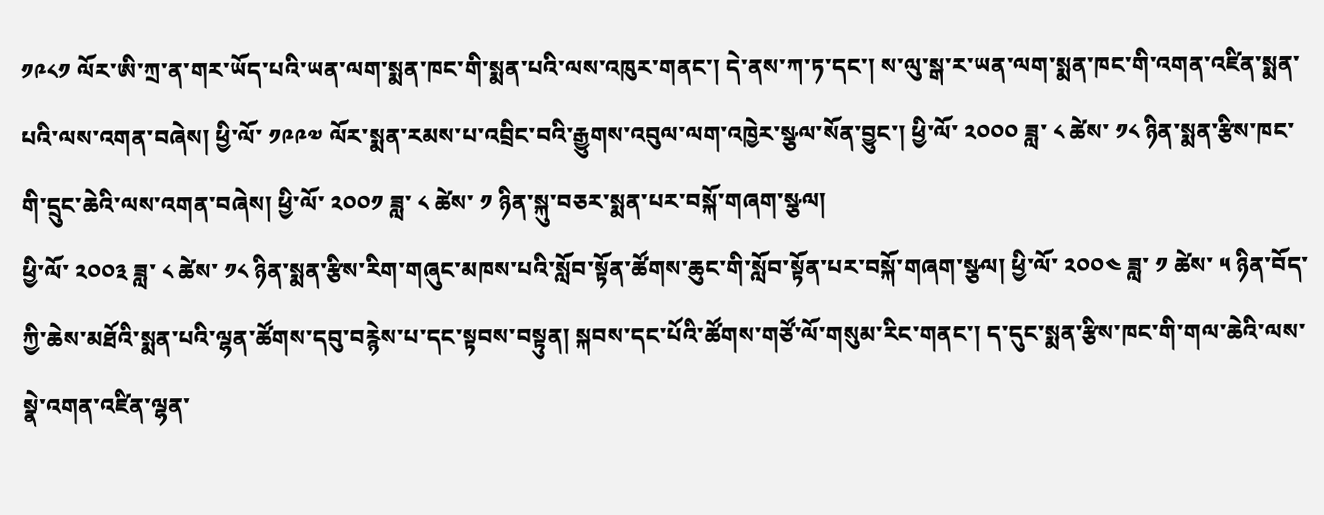༡༩༨༡ ལོར་ཨི་ཀྲ་ན་གར་ཡོད་པའི་ཡན་ལག་སྨན་ཁང་གི་སྨན་པའི་ལས་འཁུར་གནང་། དེ་ནས་ཀ་ཏ་དང་། ས་ལུ་སྒ་ར་ཡན་ལག་སྨན་ཁང་གི་འགན་འཛིན་སྨན་པའི་ལས་འགན་བཞེས། ཕྱི་ལོ་ ༡༩༩༧ ལོར་སྨན་རམས་པ་འབྲིང་བའི་རྒྱུགས་འབུལ་ལག་འཁྱེར་སྩལ་སོན་བྱུང་། ཕྱི་ལོ་ ༢༠༠༠ ཟླ་ ༨ ཚེས་ ༡༨ ཉིན་སྨན་རྩིས་ཁང་གི་དྲུང་ཆེའི་ལས་འགན་བཞེས། ཕྱི་ལོ་ ༢༠༠༡ ཟླ་ ༨ ཚེས་ ༡ ཉིན་སྐུ་བཅར་སྨན་པར་བསྐོ་གཞག་སྩལ།
ཕྱི་ལོ་ ༢༠༠༣ ཟླ་ ༨ ཚེས་ ༡༨ ཉིན་སྨན་རྩིས་རིག་གཞུང་མཁས་པའི་སློབ་སྟོན་ཚོགས་ཆུང་གི་སློབ་སྟོན་པར་བསྐོ་གཞག་སྩལ། ཕྱི་ལོ་ ༢༠༠༤ ཟླ་ ༡ ཚེས་ ༥ ཉིན་བོད་ཀྱི་ཆེས་མཐོའི་སྨན་པའི་ལྷན་ཚོགས་དབུ་བརྙེས་པ་དང་སྟབས་བསྟུན། སྐབས་དང་པོའི་ཚོགས་གཙོ་ལོ་གསུམ་རིང་གནང་། ད་དུང་སྨན་རྩིས་ཁང་གི་གལ་ཆེའི་ལས་སྣེ་འགན་འཛིན་ལྷན་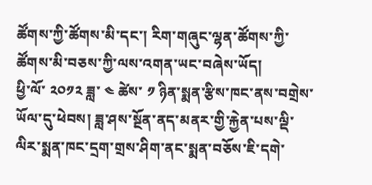ཚོགས་ཀྱི་ཚོགས་མི་དང་། རིག་གཞུང་ལྷན་ཚོགས་ཀྱི་ཚོགས་མི་བཅས་ཀྱི་ལས་འགན་ཡང་བཞེས་ཡོད།
ཕྱི་ལོ་ ༢༠༡༢ ཟླ་ ༤ ཚེས་ ༡ ཉིན་སྨན་རྩིས་ཁང་ནས་བགྲེས་ཡོལ་དུ་ཕེབས། ཟླ་ཤས་སྔོན་ནད་མནར་གྱི་རྐྱེན་པས་ལྡི་ལིར་སྨན་ཁང་དྲག་གྲས་ཤིག་ནང་སྨན་བཅོས་ཇི་དགེ་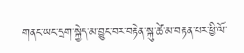གནང་ཡང་དྲག་སྐྱེད་མ་བྱུང་བར་བརྟེན་སྐུ་ཚེ་མ་བརྟན་པར་ཕྱི་ལོ་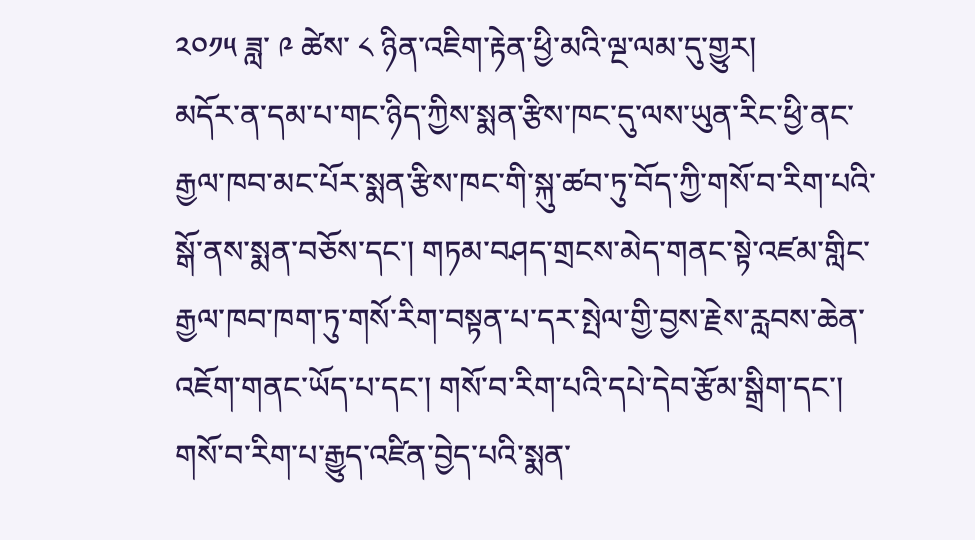༢༠༡༥ ཟླ་ ༩ ཚེས་ ༨ ཉིན་འཇིག་རྟེན་ཕྱི་མའི་ལྔ་ལམ་དུ་གྱུར།
མདོར་ན་དམ་པ་གང་ཉིད་ཀྱིས་སྨན་རྩིས་ཁང་དུ་ལས་ཡུན་རིང་ཕྱི་ནང་རྒྱལ་ཁབ་མང་པོར་སྨན་རྩིས་ཁང་གི་སྐུ་ཚབ་ཏུ་བོད་ཀྱི་གསོ་བ་རིག་པའི་སྒོ་ནས་སྨན་བཅོས་དང་། གཏམ་བཤད་གྲངས་མེད་གནང་སྟེ་འཛམ་གླིང་རྒྱལ་ཁབ་ཁག་ཏུ་གསོ་རིག་བསྟན་པ་དར་སྤེལ་གྱི་བྱས་རྗེས་རླབས་ཆེན་འཇོག་གནང་ཡོད་པ་དང་། གསོ་བ་རིག་པའི་དཔེ་དེབ་རྩོམ་སྒྲིག་དང་། གསོ་བ་རིག་པ་རྒྱུད་འཛིན་བྱེད་པའི་སྨན་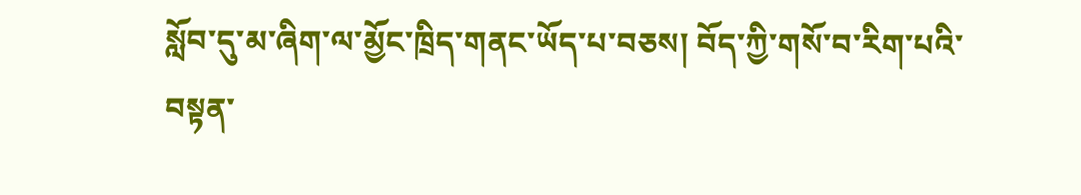སློབ་དུ་མ་ཞིག་ལ་མྱོང་ཁྲིད་གནང་ཡོད་པ་བཅས། བོད་ཀྱི་གསོ་བ་རིག་པའི་བསྟན་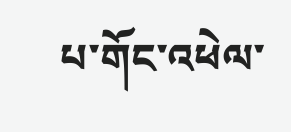པ་གོང་འཕེལ་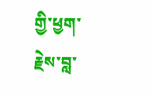གྱི་ཕྱག་རྗེས་བླ་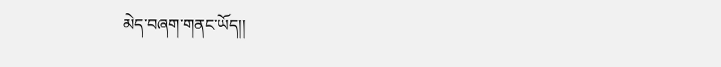མེད་བཞག་གནང་ཡོད།།